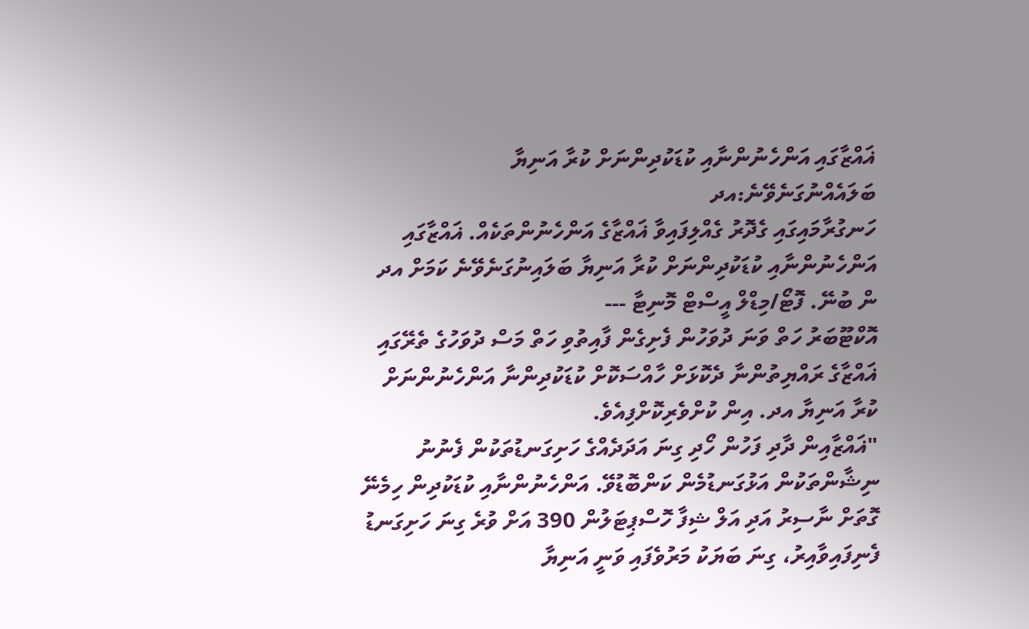ޣައްޒާގައި އަންހެނުންނާއި ކުޑަކުދިންނަށް ކުރާ އަނިޔާ ބަލައެއްނުގަނެވޭނެ:އދ
ހަނގުރާމައިގައި ގެދޮރު ގެއްލިފައިވާ ޣައްޒާގެ އަންހެނުންތަކެއް. ޣައްޒާގައި އަންހެނުންނާއި ކުޑަކުދިންނަށް ކުރާ އަނިޔާ ބަލައިނުގަނެވޭނެ ކަމަށް އދ ން ބުނޭ. ފޮޓޯ/މިޑްލް އީސްޓް މޮނިޓާ ---
އޮކްޓޫބަރު ހަތް ވަނަ ދުވަހުން ފެށިގެން ފާއިތުވި ހަތް މަސް ދުވަހުގެ ތެރޭގައި ޣައްޒާގެ ރައްޔިތުންނާ ދެކޮޅަށް ހާއްސަކޮށް ކުޑަކުދިންނާ އަންހެނުންނަށް ކުރާ އަނިޔާ އދ. އިން ކުށްވެރިކޮށްފިއެވެ.
"ޣައްޒާއިން ދާދި ފަހުން ހޯދި ގިނަ އަދަދެއްގެ ހަށިގަނޑުތަކުން ފެނުނު ނިޝާންތަކުން އަޅުގަނޑުމެން ކަންބޮޑުވޭ. އަންހެނުންނާއި ކުޑަކުދިން ހިމެނޭ ގޮތަށް ނާސިރު އަދި އަލް ޝިފާ ހޮސްޕިޓަލުން 390 އަށް ވުރެ ގިނަ ހަށިގަނޑު ފެނިފައިވާއިރު، ގިނަ ބަޔަކު މަރުވެފައި ވަނީ އަނިޔާ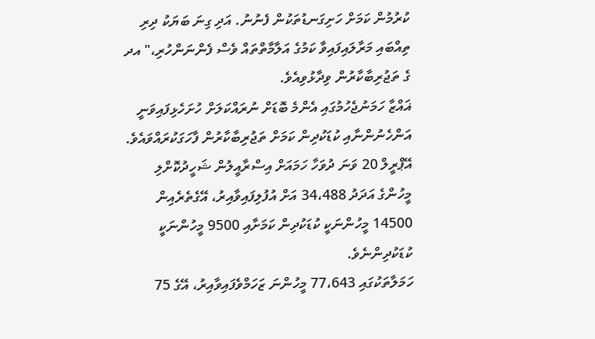ކުރުމުން ކަމަށް ހަށިގަނޑުތަކުން ފެނުނު. އަދި ގިނަ ބަޔަކު ދިރި ތިއްބައި މަރާލައިފައިވާ ކަމުގެ އަލާމާތްތައް ވެސް ފެންނަންހުރި،" އދ ގެ ތަޖުރިބާކާރުން ވިދާޅުވިއެވެ.
ޣައްޒާ ހަމަނުޖެހުމުގައި އެންމެ ބޮޑަށް ނުރައްކަލަށް ހުށަހެޅިފައިވަނީ އަންހެނުންނާއި ކުޑަކުދިން ކަމަށް ތަޖުރިބާކާރުން ފާހަގަކުރައްވައެވެ.
އޭޕްރީލް 20 ވަނަ ދުވަހާ ހަމައަށް އިސްރާއީލުން ޝަހީދުކޮށްލި މީހުންގެ އަދަދު 34،488 އަށް އުފުލިފައިވާއިރު، އޭގެތެރެއިން 14500 މީހުންނަކީ ކުޑަކުދިން ކަމަށާއި 9500 މީހުންނަކީ ކުޑަކުދިންނެވެ.
ހަމަލާތަކުގައި 77،643 މީހުންނަ ޒަހަމްވެފައިވާއިރު، އޭގެ 75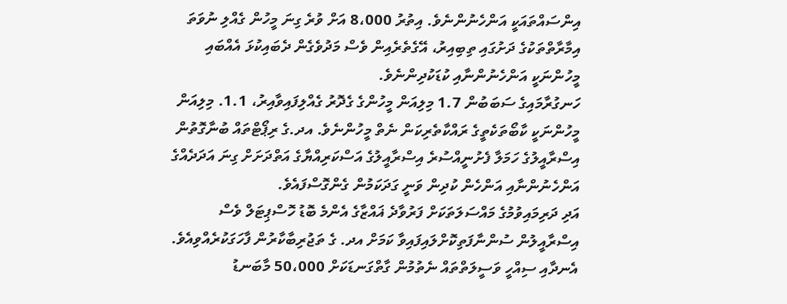އިންސައްތައަކީ އަންހެނުންނެވެ. އިތުރު 8،000 އަށް ވުރެ ގިނަ މީހުން ގެއްލި ނުވަތަ އިމާރާތްތަކުގެ ދަށުގައި ތިބިއިރު، އޭގެތެރެއިން ވެސް މަދުވެގެން ދެބައިކުޅަ އެއްބައި މީހުންނަކީ އަންހެނުންނާއި ކުޑަކުދިންނެވެ.
ހަނގުރާމައިގެ ސަބަބުން 1.7 މިލިއަން މީހުންގެ ގެދޮރު ގެއްލިފައިވާއިރު، 1.1. މިލިއަން މީހުންނަކީ ކާބޯތަކެތީގެ ރައްކާތެރިކަން ނެތް މީހުންނެވެ. އދ.ގެ ރިޕޯޓްތައް ބުނާގޮތުން އިސްރާއީލުގެ ހަމަލާ ފެށުނީއްސުރެ އިސްރާއީލުގެ އަސްކަރިއްޔާގެ އަތްދަށަށް ގިނަ އަދަދެއްގެ އަންހެނުންނާއި އަންހެން ކުދިން ވަނީ ގަދަކަމުން ގެންގޮސްފައެވެ.
އަދި ދަރިމައިވުމުގެ މައްސަލަތަކަށް ފަރުވާދެ ޣައްޒާގެ އެންމެ ބޮޑު ހޮސްޕިޓަލް ވެސް އިސްރާއީލުން ސުންނާފަތިކޮށްލައިފައިވާ ކަމަށް އދ. ގެ ތަޖުރިބާކާރުން ފާހަގަކުރެއްވިއެވެ.
އެނދާއި ސިއްހީ ވަސީލަތްތައް ނެތުމުން ގާތްގަނޑަކަށް 50،000 މާބަނޑު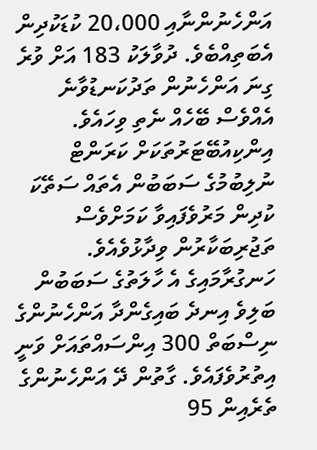އަންހެނުންނާއި 20،000 ކުޑަކުދިން އެބަތިއްބެވެ. ދުވާލަކު 183 އަށް ވުރެ ގިނަ އަންހެނުން ތަދުކަނޑުވާނެ އެއްވެސް ބޭހެއް ނެތި ވިހައެވެ. އިންކިއުބޭޓަރުތަކަށް ކަރަންޓް ނުލިބުމުގެ ސަބަބުން އެތައް ސަތޭކަ ކުދިން މަރުވެފައިވާ ކަމަށްވެސް ތަޖުރިބަކާރުން ވިދާޅުވެއެވެ.
ހަނގުރާމައިގެ އެ ހާލަތުގެ ސަބަބުން ބަލިވެ އިނދެ ބައިގެންދާ އަންހެނުންގެ ނިސްބަތް 300 އިންސައްތައަށް ވަނީ އިތުރުވެފައެވެ. ގާތުން ދޭ އަންހެނުންގެ ތެރެއިން 95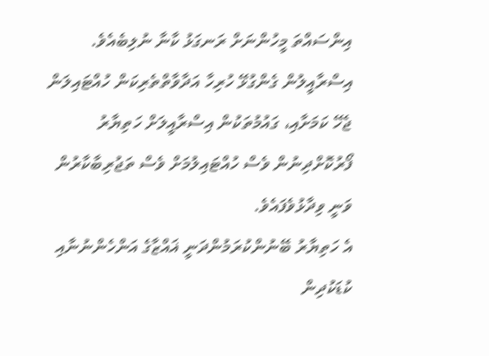އިންސައްތަ މީހުންނަށް ރަނގަޅު ކާނާ ނުލިބެއެވެ.
އިސްރާއީލުން ގެންގުޅޭ ހުރިހާ އަދާވާތްތެރިކަން ހުއްޓައިލަން ޖެހޭ ކަމަށާއި، ގައުމުތަކުން އިސްރާއީލަށް ހަތިޔާރު ފޯރުކޮށްދިނުން ވެސް ހުއްޓައިލުމަށް ވެސް ތަޖުރިބާކާރުން ވަނީ ވިދާޅުވެފައެވެ.
އެ ހަތިޔާރު ބޭނުންކުރަމުންދަނީ ޣައްޒާގެ އަންހެންނުނާއި ކުޑަކުދިން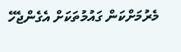މެރުމަށްކަން ގައުމުތަކަށް އެގެންޖެހޭ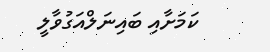ކަމަށާއި ބައިނަލްއަގުވާލީ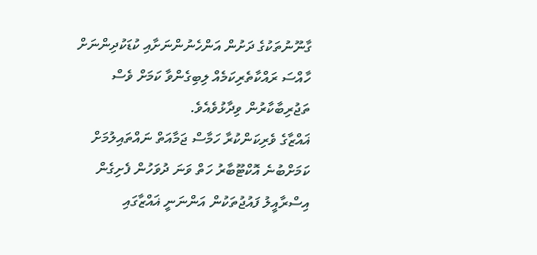ގާނޫނުތަކުގެ ދަށުން އަންހެނުންނަށާއި ކުޑަކުދިންނަށް ހާއްސަ ރައްކާތެރިކަމެއް ލިބިގެންވާ ކަމަށް ވެސް ތަޖުރިބާކާރުން ވިދާޅުވެއެވެ.
ޣައްޒާގެ ވެރިކަންކުރާ ހަމާސް ޖަމާއަތް ނައްތައިލުމަށް ކަމަށްބުނެ އޮކްޓޫބާރު ހަތް ވަނަ ދުވަހުން ފެށިގެން އިސްރާއީލު ފައުޖުތަކުން އަންނަނީ ޣައްޒާގައި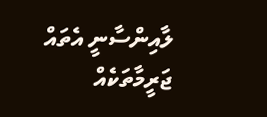ލާއިންސާނީ އެތައް ޖަރީމާތަކެއް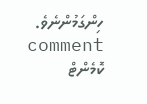ހިންގަމުންނެވެ.
comment ކޮމެންޓް